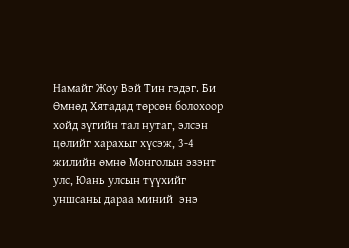Намайг Жоу Вэй Тин гэдэг. Би Өмнөд Хятадад төрсөн болохоор хойд зүгийн тал нутаг, элсэн цөлийг харахыг хүсэж, 3-4 жилийн өмнө Монголын эзэнт улс, Юань улсын түүхийг уншсаны дараа миний  энэ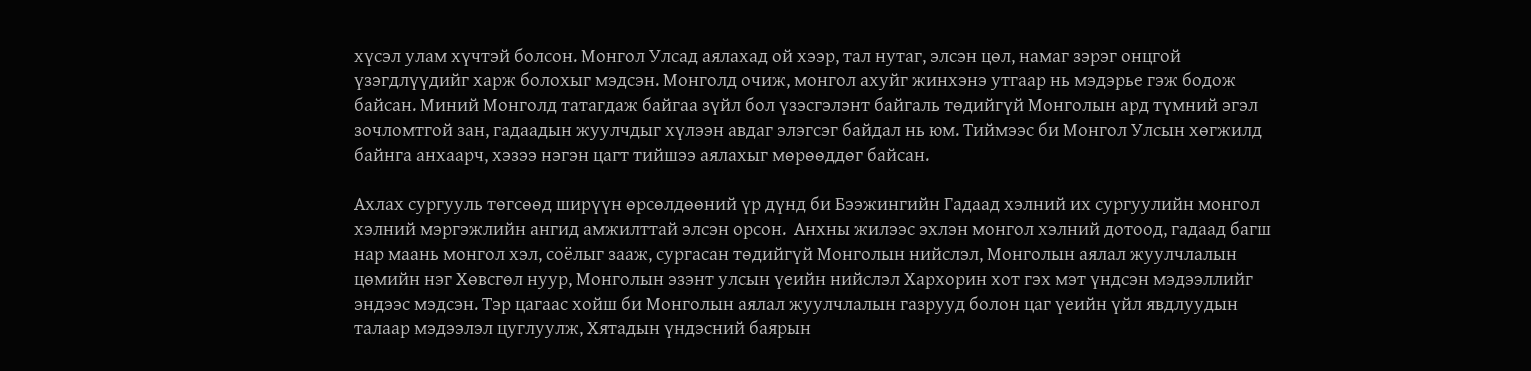хүсэл улам хүчтэй болсон. Монгол Улсад аялахад ой хээр, тал нутаг, элсэн цөл, намаг зэрэг онцгой үзэгдлүүдийг харж болохыг мэдсэн. Монголд очиж, монгол ахуйг жинхэнэ утгаар нь мэдэрье гэж бодож байсан. Миний Монголд татагдаж байгаа зүйл бол үзэсгэлэнт байгаль төдийгүй Монголын ард түмний эгэл зочломтгой зан, гадаадын жуулчдыг хүлээн авдаг элэгсэг байдал нь юм. Тиймээс би Монгол Улсын хөгжилд байнга анхаарч, хэзээ нэгэн цагт тийшээ аялахыг мөрөөддөг байсан.

Ахлах сургууль төгсөөд ширүүн өрсөлдөөний үр дүнд би Бээжингийн Гадаад хэлний их сургуулийн монгол хэлний мэргэжлийн ангид амжилттай элсэн орсон.  Анхны жилээс эхлэн монгол хэлний дотоод, гадаад багш нар маань монгол хэл, соёлыг зааж, сургасан төдийгүй Монголын нийслэл, Монголын аялал жуулчлалын цөмийн нэг Хөвсгөл нуур, Монголын эзэнт улсын үеийн нийслэл Хархорин хот гэх мэт үндсэн мэдээллийг эндээс мэдсэн. Тэр цагаас хойш би Монголын аялал жуулчлалын газрууд болон цаг үеийн үйл явдлуудын талаар мэдээлэл цуглуулж, Хятадын үндэсний баярын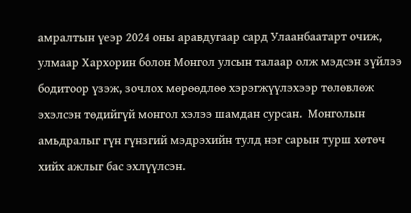амралтын үеэр 2024 оны аравдугаар сард Улаанбаатарт очиж, улмаар Хархорин болон Монгол улсын талаар олж мэдсэн зүйлээ бодитоор үзэж, зочлох мөрөөдлөө хэрэгжүүлэхээр төлөвлөж эхэлсэн төдийгүй монгол хэлээ шамдан сурсан.  Монголын амьдралыг гүн гүнзгий мэдрэхийн тулд нэг сарын турш хөтөч хийх ажлыг бас эхлүүлсэн.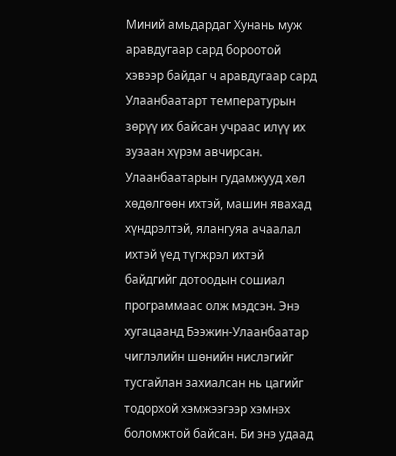Миний амьдардаг Хунань муж аравдугаар сард бороотой хэвээр байдаг ч аравдугаар сард Улаанбаатарт температурын зөрүү их байсан учраас илүү их зузаан хүрэм авчирсан. Улаанбаатарын гудамжууд хөл хөдөлгөөн ихтэй, машин явахад хүндрэлтэй, ялангуяа ачаалал ихтэй үед түгжрэл ихтэй байдгийг дотоодын сошиал программаас олж мэдсэн. Энэ хугацаанд Бээжин-Улаанбаатар чиглэлийн шөнийн нислэгийг тусгайлан захиалсан нь цагийг тодорхой хэмжээгээр хэмнэх боломжтой байсан. Би энэ удаад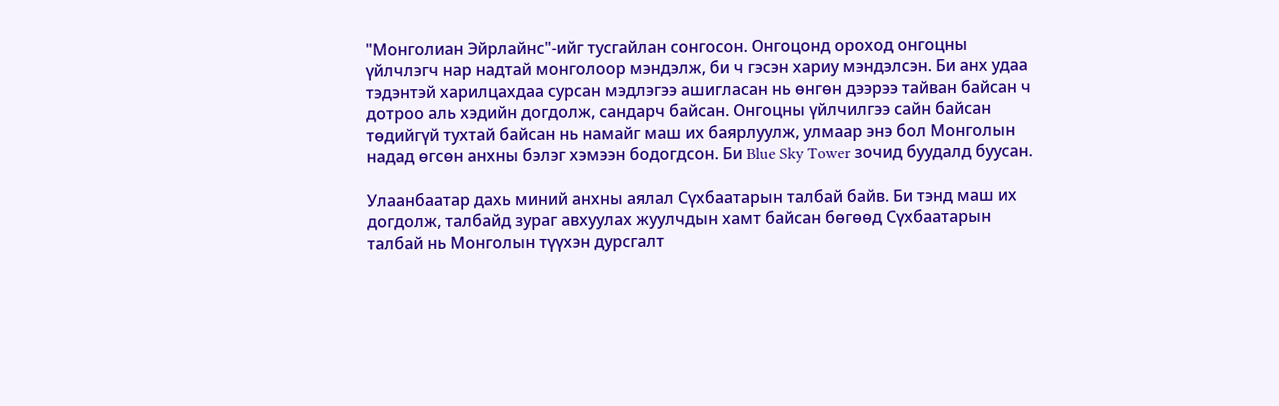"Монголиан Эйрлайнс"-ийг тусгайлан сонгосон. Онгоцонд ороход онгоцны үйлчлэгч нар надтай монголоор мэндэлж, би ч гэсэн хариу мэндэлсэн. Би анх удаа тэдэнтэй харилцахдаа сурсан мэдлэгээ ашигласан нь өнгөн дээрээ тайван байсан ч дотроо аль хэдийн догдолж, сандарч байсан. Онгоцны үйлчилгээ сайн байсан төдийгүй тухтай байсан нь намайг маш их баярлуулж, улмаар энэ бол Монголын надад өгсөн анхны бэлэг хэмээн бодогдсон. Би Blue Sky Tower зочид буудалд буусан.

Улаанбаатар дахь миний анхны аялал Сүхбаатарын талбай байв. Би тэнд маш их догдолж, талбайд зураг авхуулах жуулчдын хамт байсан бөгөөд Сүхбаатарын талбай нь Монголын түүхэн дурсгалт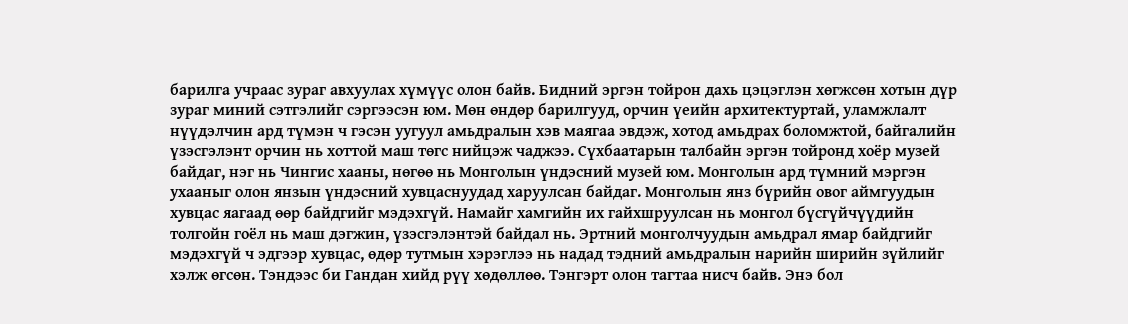барилга учраас зураг авхуулах хүмүүс олон байв. Бидний эргэн тойрон дахь цэцэглэн хөгжсөн хотын дүр зураг миний сэтгэлийг сэргээсэн юм. Мөн өндөр барилгууд, орчин үеийн архитектуртай, уламжлалт нүүдэлчин ард түмэн ч гэсэн уугуул амьдралын хэв маягаа эвдэж, хотод амьдрах боломжтой, байгалийн үзэсгэлэнт орчин нь хоттой маш төгс нийцэж чаджээ. Сүхбаатарын талбайн эргэн тойронд хоёр музей байдаг, нэг нь Чингис хааны, нөгөө нь Монголын үндэсний музей юм. Монголын ард түмний мэргэн ухааныг олон янзын үндэсний хувцаснуудад харуулсан байдаг. Монголын янз бүрийн овог аймгуудын хувцас яагаад өөр байдгийг мэдэхгүй. Намайг хамгийн их гайхшруулсан нь монгол бүсгүйчүүдийн толгойн гоёл нь маш дэгжин, үзэсгэлэнтэй байдал нь. Эртний монголчуудын амьдрал ямар байдгийг мэдэхгүй ч эдгээр хувцас, өдөр тутмын хэрэглээ нь надад тэдний амьдралын нарийн ширийн зүйлийг хэлж өгсөн. Тэндээс би Гандан хийд рүү хөдөллөө. Тэнгэрт олон тагтаа нисч байв. Энэ бол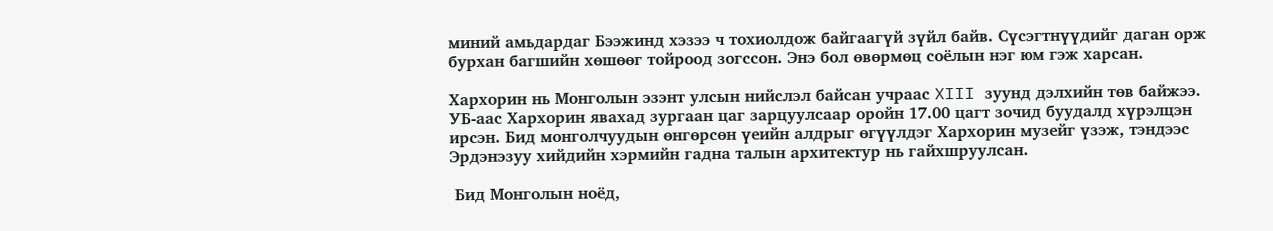миний амьдардаг Бээжинд хэзээ ч тохиолдож байгаагүй зүйл байв. Сүсэгтнүүдийг даган орж бурхан багшийн хөшөөг тойроод зогссон. Энэ бол өвөрмөц соёлын нэг юм гэж харсан.

Хархорин нь Монголын эзэнт улсын нийслэл байсан учраас XIII зуунд дэлхийн төв байжээ. УБ-аас Хархорин явахад зургаан цаг зарцуулсаар оройн 17.00 цагт зочид буудалд хүрэлцэн ирсэн. Бид монголчуудын өнгөрсөн үеийн алдрыг өгүүлдэг Хархорин музейг үзэж, тэндээс Эрдэнэзуу хийдийн хэрмийн гадна талын архитектур нь гайхшруулсан.

 Бид Монголын ноёд,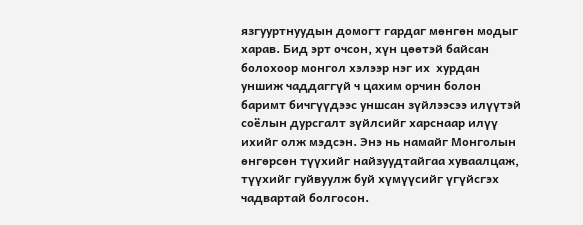язгууртнуудын домогт гардаг мөнгөн модыг харав. Бид эрт очсон, хүн цөөтэй байсан болохоор монгол хэлээр нэг их  хурдан уншиж чаддаггүй ч цахим орчин болон баримт бичгүүдээс уншсан зүйлээсээ илүүтэй соёлын дурсгалт зүйлсийг харснаар илүү ихийг олж мэдсэн. Энэ нь намайг Монголын өнгөрсөн түүхийг найзуудтайгаа хуваалцаж, түүхийг гуйвуулж буй хүмүүсийг үгүйсгэх чадвартай болгосон.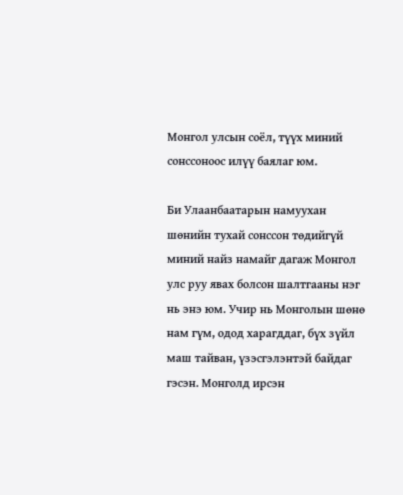Монгол улсын соёл, түүх миний сонссоноос илүү баялаг юм.

Би Улаанбаатарын намуухан шөнийн тухай сонссон төдийгүй миний найз намайг дагаж Монгол улс руу явах болсон шалтгааны нэг нь энэ юм. Учир нь Монголын шөнө нам гүм, одод харагддаг, бүх зүйл маш тайван, үзэсгэлэнтэй байдаг гэсэн. Монголд ирсэн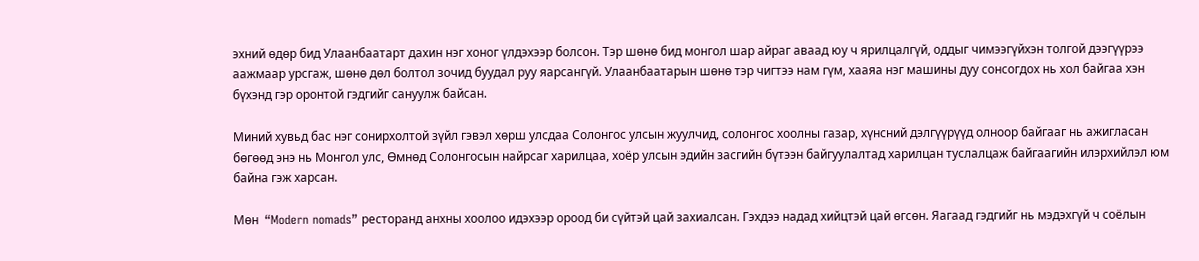эхний өдөр бид Улаанбаатарт дахин нэг хоног үлдэхээр болсон. Тэр шөнө бид монгол шар айраг аваад юу ч ярилцалгүй, оддыг чимээгүйхэн толгой дээгүүрээ аажмаар урсгаж, шөнө дөл болтол зочид буудал руу яарсангүй. Улаанбаатарын шөнө тэр чигтээ нам гүм, хааяа нэг машины дуу сонсогдох нь хол байгаа хэн бүхэнд гэр оронтой гэдгийг сануулж байсан.

Миний хувьд бас нэг сонирхолтой зүйл гэвэл хөрш улсдаа Солонгос улсын жуулчид, солонгос хоолны газар, хүнсний дэлгүүрүүд олноор байгааг нь ажигласан бөгөөд энэ нь Монгол улс, Өмнөд Солонгосын найрсаг харилцаа, хоёр улсын эдийн засгийн бүтээн байгуулалтад харилцан туслалцаж байгаагийн илэрхийлэл юм байна гэж харсан.

Мөн  “Modern nomads” ресторанд анхны хоолоо идэхээр ороод би сүйтэй цай захиалсан. Гэхдээ надад хийцтэй цай өгсөн. Яагаад гэдгийг нь мэдэхгүй ч соёлын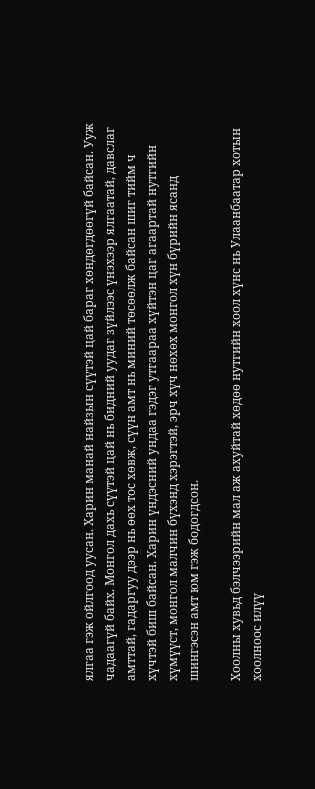ялгаа гэж ойлгоод уусан. Харин манай найзын сүүтэй цай бараг хөндөгдөөгүй байсан. Ууж чадаагүй байх. Монгол дахь сүүтэй цай нь бидний уудаг зүйлээс үнэхээр ялгаатай, давслаг амттай, гадаргуу дээр нь өөх тос хөвж, сүүн амт нь миний төсөөлж байсан шиг тийм ч хүчтэй биш байсан. Харин үндэсний ундаа гэдэг утгаараа хүйтэн цаг агаартай нутгийн хүмүүст, монгол малчин бүхэнд хэрэгтэй, эрч хүч нөхөх монгол хүн бүрийн ясанд шингэсэн амт юм гэж бодогдсон.

Хоолны хувьд бэлчээрийн мал аж ахуйтай хөдөө нутгийн хоол хүнс нь Улаанбаатар хотын хоолноос илүү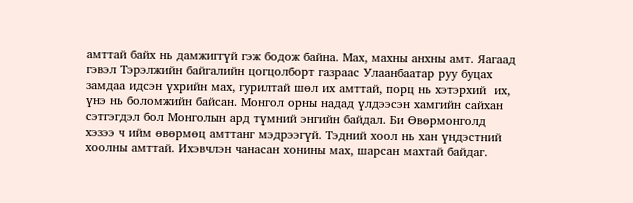амттай байх нь дамжиггүй гэж бодож байна. Мах, махны анхны амт. Яагаад гэвэл Тэрэлжийн байгалийн цогцолборт газраас Улаанбаатар руу буцах замдаа идсэн үхрийн мах, гурилтай шөл их амттай, порц нь хэтэрхий  их, үнэ нь боломжийн байсан. Монгол орны надад үлдээсэн хамгийн сайхан сэтгэгдэл бол Монголын ард түмний энгийн байдал. Би Өвөрмонголд хэзээ ч ийм өвөрмөц амттанг мэдрээгүй. Тэдний хоол нь хан үндэстний хоолны амттай. Ихэвчлэн чанасан хонины мах, шарсан махтай байдаг.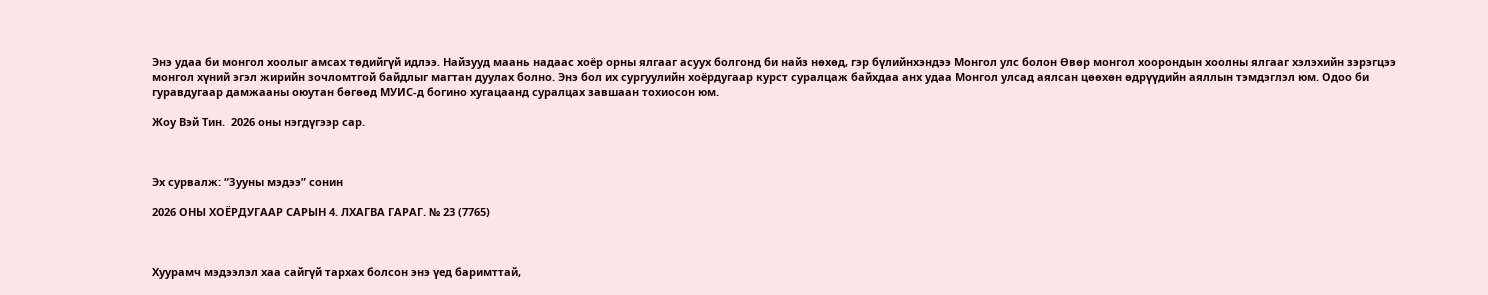Энэ удаа би монгол хоолыг амсах төдийгүй идлээ. Найзууд маань надаас хоёр орны ялгааг асуух болгонд би найз нөхөд, гэр бүлийнхэндээ Монгол улс болон Өвөр монгол хоорондын хоолны ялгааг хэлэхийн зэрэгцээ монгол хүний эгэл жирийн зочломтгой байдлыг магтан дуулах болно. Энэ бол их сургуулийн хоёрдугаар курст суралцаж байхдаа анх удаа Монгол улсад аялсан цөөхөн өдрүүдийн аяллын тэмдэглэл юм. Одоо би гуравдугаар дамжааны оюутан бөгөөд МУИС-д богино хугацаанд суралцах завшаан тохиосон юм.

Жоу Вэй Тин.  2026 оны нэгдүгээр сар.



Эх сурвалж: “Зууны мэдээ” сонин

2026 ОНЫ ХОЁРДУГААР САРЫН 4. ЛХАГВА ГАРАГ. № 23 (7765)



Хуурамч мэдээлэл хаа сайгүй тархах болсон энэ үед баримттай,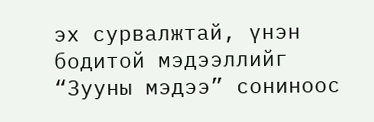эх сурвалжтай, үнэн бодитой мэдээллийг “Зууны мэдээ” сониноос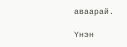аваарай.

Үнэн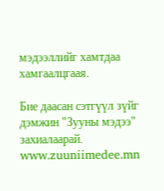мэдээллийг хамтдаа хамгаалцгаая.

Бие даасан сэтгүүл зүйг дэмжин "Зууны мэдээ" захиалаарай. www.zuuniimedee.mn